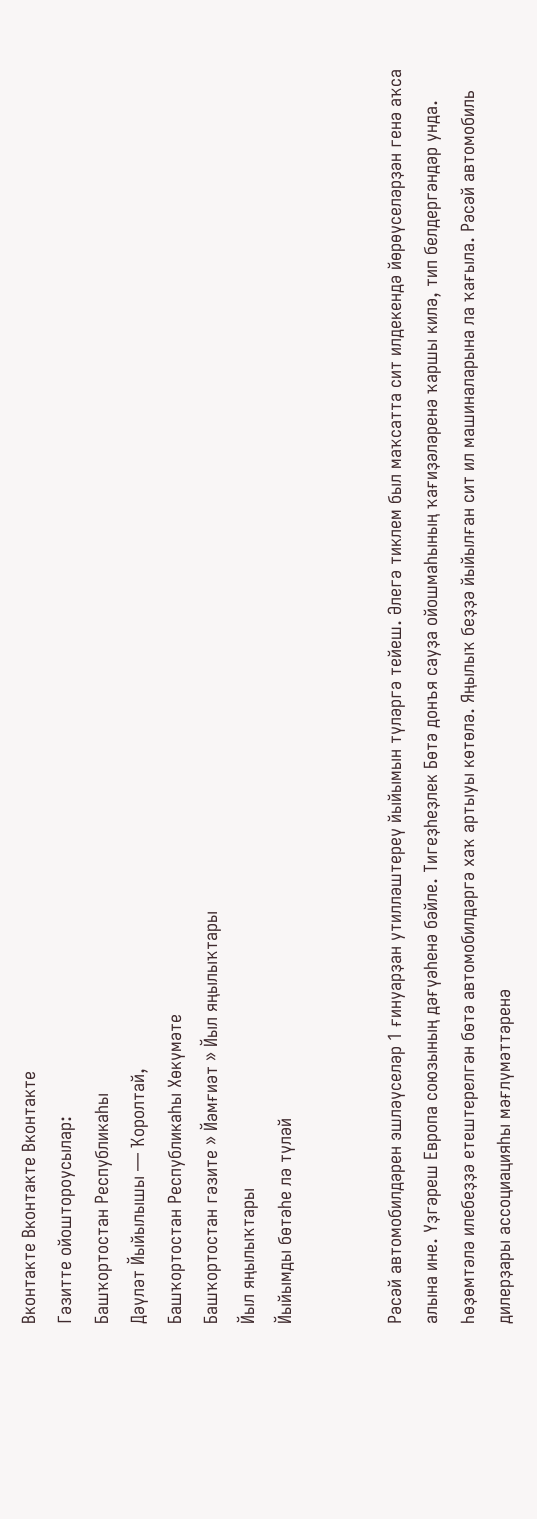Вконтакте Вконтакте Вконтакте
Гәзитте ойоштороусылар:
Башҡортостан Республикаһы
Дәүләт Йыйылышы — Ҡоролтай,
Башҡортостан Республикаһы Хөкүмәте
Башҡортостан гәзите » Йәмғиәт » Йыл яңылыҡтары
Йыл яңылыҡтары
Йыйымды бөтәһе лә түләй


Рәсәй автомобилдәрен эшләүселәр 1 ғинуарҙан утилләштереү йыйымын түләргә тейеш. Әлегә тиклем был маҡсатта сит илдекендә йөрөүселәрҙән генә аҡса алына ине. Үҙгәреш Европа союзының дәғүәһенә бәйле. Тигеҙһеҙлек Бөтә донъя сауҙа ойошмаһының ҡағиҙәләренә ҡаршы килә, тип белдергәндәр унда.
Һөҙөмтәлә илебеҙҙә етештерелгән бөтә автомобилдәргә хаҡ артыуы көтөлә. Яңылыҡ беҙҙә йыйылған сит ил машиналарына ла ҡағыла. Рәсәй автомобиль дилерҙары ассоциацияһы мәғлүмәттәренә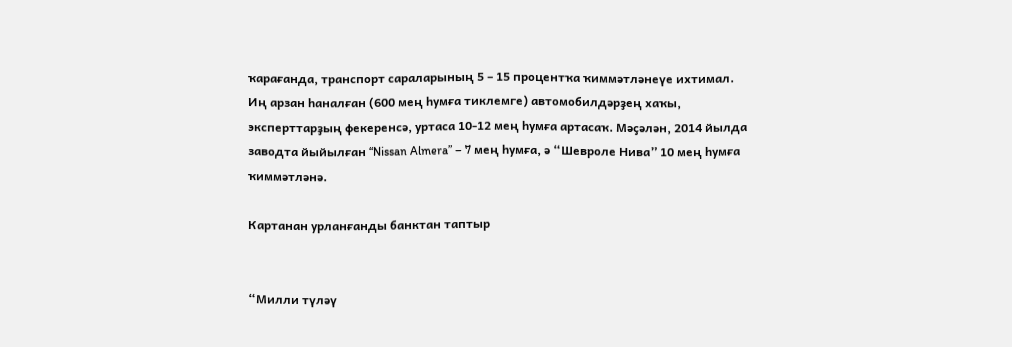ҡарағанда, транспорт сараларының 5 – 15 процентҡа ҡиммәтләнеүе ихтимал. Иң арзан һаналған (600 мең һумға тиклемге) автомобилдәрҙең хаҡы, эксперттарҙың фекеренсә, уртаса 10-12 мең һумға артасаҡ. Мәҫәлән, 2014 йылда заводта йыйылған “Nissan Almera” – 7 мең һумға, ә “Шевроле Нива” 10 мең һумға ҡиммәтләнә.

Картанан урланғанды банктан таптыр


“Милли түләү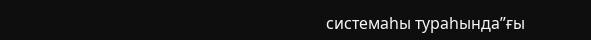системаһы тураһында”ғы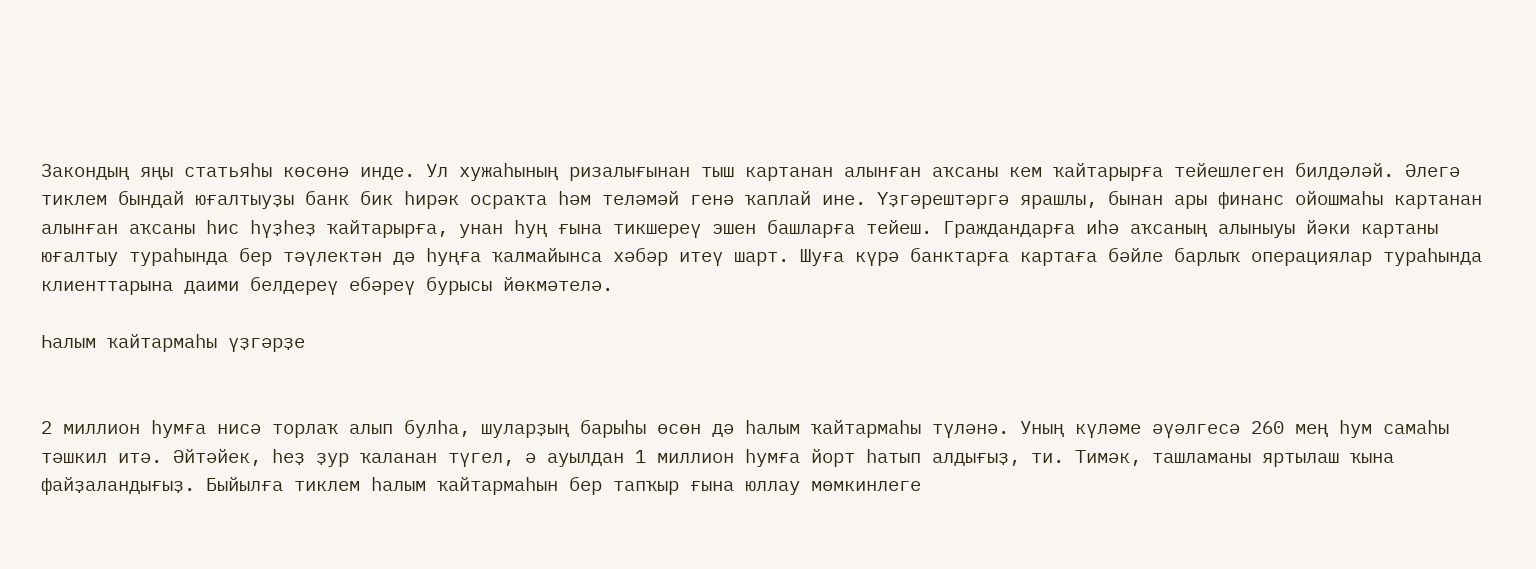Закондың яңы статьяһы көсөнә инде. Ул хужаһының ризалығынан тыш картанан алынған аҡсаны кем ҡайтарырға тейешлеген билдәләй. Әлегә тиклем бындай юғалтыуҙы банк бик һирәк осраҡта һәм теләмәй генә ҡаплай ине. Үҙгәрештәргә ярашлы, бынан ары финанс ойошмаһы картанан алынған аҡсаны һис һүҙһеҙ ҡайтарырға, унан һуң ғына тикшереү эшен башларға тейеш. Граждандарға иһә аҡсаның алыныуы йәки картаны юғалтыу тураһында бер тәүлектән дә һуңға ҡалмайынса хәбәр итеү шарт. Шуға күрә банктарға картаға бәйле барлыҡ операциялар тураһында клиенттарына даими белдереү ебәреү бурысы йөкмәтелә.

Һалым ҡайтармаһы үҙгәрҙе


2 миллион һумға нисә торлаҡ алып булһа, шуларҙың барыһы өсөн дә һалым ҡайтармаһы түләнә. Уның күләме әүәлгесә 260 мең һум самаһы тәшкил итә. Әйтәйек, һеҙ ҙур ҡаланан түгел, ә ауылдан 1 миллион һумға йорт һатып алдығыҙ, ти. Тимәк, ташламаны яртылаш ҡына файҙаландығыҙ. Быйылға тиклем һалым ҡайтармаһын бер тапҡыр ғына юллау мөмкинлеге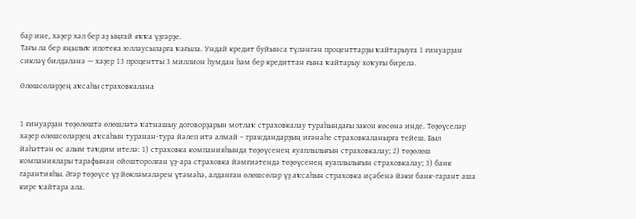бар ине, хәҙер хәл бер аҙ ыңғай яҡҡа үҙгәрҙе.
Тағы ла бер яңылыҡ ипотека юллаусыларға ҡағыла. Ундай кредит буйынса түләнгән проценттарҙы ҡайтарыуға 1 ғинуарҙан сикләү билдәләнә — хәҙер 13 процентты 3 миллион һумдан һәм бер кредиттан ғына ҡайтарыу хоҡуғы бирелә.

Өлөшсөләрҙең аҡсаһы страховкалана


1 ғинуарҙан төҙөлөштә өлөшләтә ҡатнашыу договорҙарын мотлаҡ страховкалау тураһындағы закон көсөнә инде. Төҙөүселәр хәҙер өлөшсөләрҙең аҡсаһын туранан-тура йәлеп итә алмай – граждандарҙың иғәнәһе страховкаланырға тейеш. Был йәһәттән өс алым тәҡдим ителә: 1) страховка компанияһында төҙөүсенең яуаплылығын страховкалау; 2) төҙөлөш компаниялары тарафынан ойошторолған үҙ-ара страховка йәмғиәтендә төҙөүсенең яуаплылығын страховкалау; 3) банк гарантияһы. Әгәр төҙөүсе үҙ йөкләмәләрен үтәмәһә, алданған өлөшсөләр үҙ аҡсаһын страховка иҫәбенә йәки банк-гарант аша кире ҡайтара ала.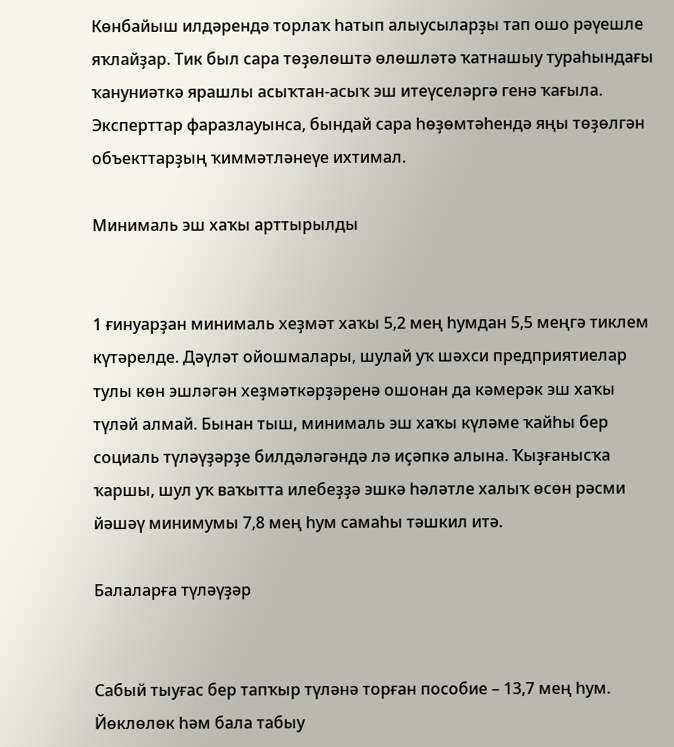Көнбайыш илдәрендә торлаҡ һатып алыусыларҙы тап ошо рәүешле яҡлайҙар. Тик был сара төҙөлөштә өлөшләтә ҡатнашыу тураһындағы ҡануниәткә ярашлы асыҡтан-асыҡ эш итеүселәргә генә ҡағыла. Эксперттар фаразлауынса, бындай сара һөҙөмтәһендә яңы төҙөлгән объекттарҙың ҡиммәтләнеүе ихтимал.

Минималь эш хаҡы арттырылды


1 ғинуарҙан минималь хеҙмәт хаҡы 5,2 мең һумдан 5,5 меңгә тиклем күтәрелде. Дәүләт ойошмалары, шулай уҡ шәхси предприятиелар тулы көн эшләгән хеҙмәткәрҙәренә ошонан да кәмерәк эш хаҡы түләй алмай. Бынан тыш, минималь эш хаҡы күләме ҡайһы бер социаль түләүҙәрҙе билдәләгәндә лә иҫәпкә алына. Ҡыҙғанысҡа ҡаршы, шул уҡ ваҡытта илебеҙҙә эшкә һәләтле халыҡ өсөн рәсми йәшәү минимумы 7,8 мең һум самаһы тәшкил итә.

Балаларға түләүҙәр


Сабый тыуғас бер тапҡыр түләнә торған пособие – 13,7 мең һум.
Йөклөлөк һәм бала табыу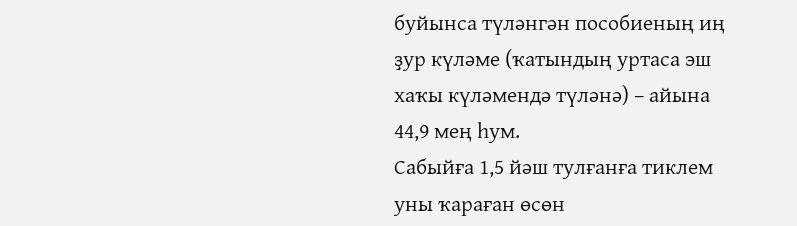буйынса түләнгән пособиеның иң ҙур күләме (ҡатындың уртаса эш хаҡы күләмендә түләнә) – айына 44,9 мең һум.
Сабыйға 1,5 йәш тулғанға тиклем уны ҡараған өсөн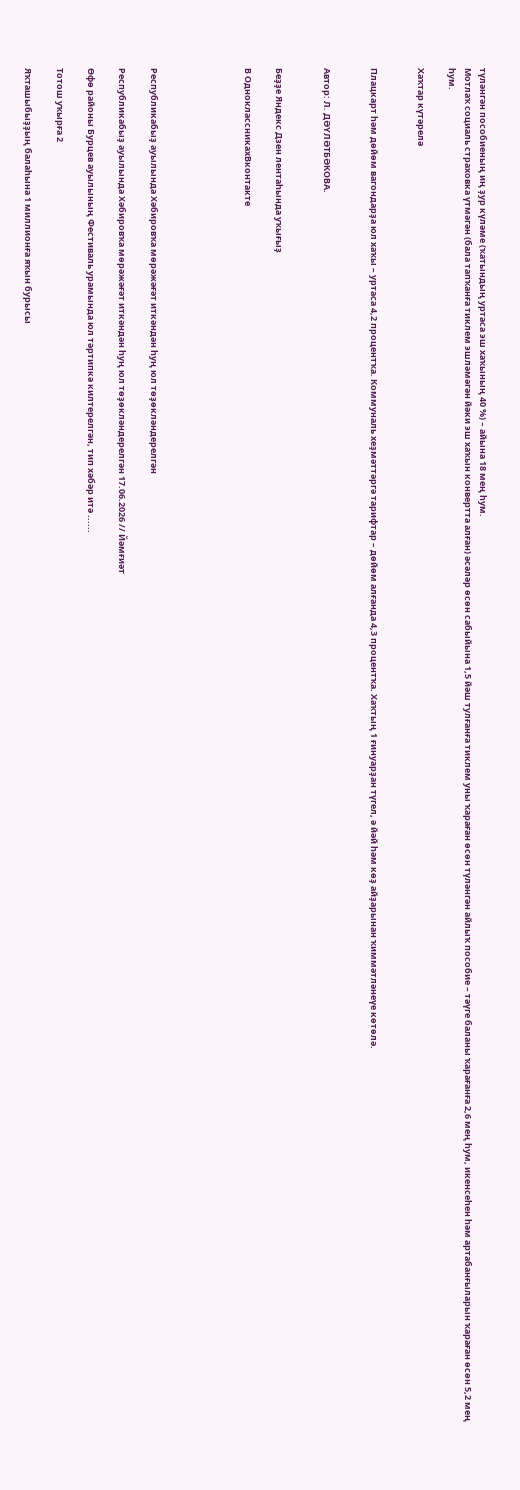түләнгән пособиеның иң ҙур күләме (ҡатындың уртаса эш хаҡының 40 %) – айына 18 мең һум.
Мотлаҡ социаль страховка үтмәгән (бала тапҡанға тиклем эшләмәгән йәки эш хаҡын конвертта алған) әсәләр өсөн сабыйына 1,5 йәш тулғанға тиклем уны ҡараған өсөн түләнгән айлыҡ пособие – тәүге баланы ҡарағанға 2,6 мең һум, икенсеһен һәм артабанғыларын ҡараған өсөн 5,2 мең һум.

Хаҡтар күтәрелә


Плацкарт һәм дөйөм вагондарҙа юл хаҡы – уртаса 4,2 процентҡа. Коммуналь хеҙмәттәргә тарифтар – дөйөм алғанда 4,3 процентҡа. Хаҡтың 1 ғинуарҙан түгел, ә йәй һәм көҙ айҙарынан ҡиммәтләнеүе көтөлә.


Автор: Л. ДӘҮЛӘТБӘКОВА.


Беҙҙе Яндекс Дзен лентаһында уҡығыҙ

В ОдноклассникахВконтакте





Республикабыҙ ауылында Хәбировҡа мөрәжәғәт иткәндән һуң юл төҙөкләндерелгән

Республикабыҙ ауылында Хәбировҡа мөрәжәғәт иткәндән һуң юл төҙөкләндерелгән 17.06.2026 // Йәмғиәт

Өфө районы Бурцев ауылының Фестиваль урамында юл тәртипкә килтерелгән, тип хәбәр итә ......

Тотош уҡырға 2

Яҡташыбыҙҙың балаһына 1 миллионға яҡын бурысы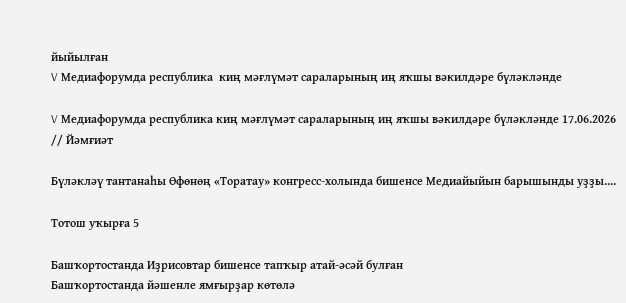йыйылған
V Медиафорумда республика  киң мәғлүмәт сараларының иң яҡшы вәкилдәре бүләкләнде

V Медиафорумда республика киң мәғлүмәт сараларының иң яҡшы вәкилдәре бүләкләнде 17.06.2026 // Йәмғиәт

Бүләкләү тантанаһы Өфөнөң «Торатау» конгресс-холында бишенсе Медиайыйын барышынды уҙҙы....

Тотош уҡырға 5

Башҡортостанда Иҙрисовтар бишенсе тапҡыр атай-әсәй булған
Башҡортостанда йәшенле ямғырҙар көтөлә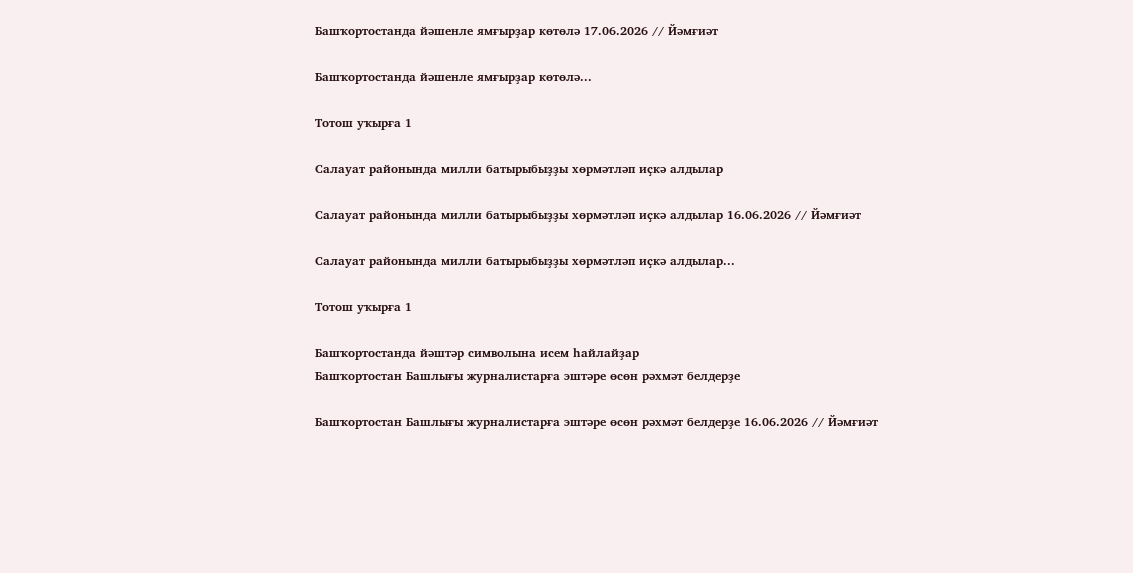Башҡортостанда йәшенле ямғырҙар көтөлә 17.06.2026 // Йәмғиәт

Башҡортостанда йәшенле ямғырҙар көтөлә...

Тотош уҡырға 1

Салауат районында милли батырыбыҙҙы хөрмәтләп иҫкә алдылар

Салауат районында милли батырыбыҙҙы хөрмәтләп иҫкә алдылар 16.06.2026 // Йәмғиәт

Салауат районында милли батырыбыҙҙы хөрмәтләп иҫкә алдылар...

Тотош уҡырға 1

Башҡортостанда йәштәр символына исем һайлайҙар
Башҡортостан Башлығы журналистарға эштәре өсөн рәхмәт белдерҙе

Башҡортостан Башлығы журналистарға эштәре өсөн рәхмәт белдерҙе 16.06.2026 // Йәмғиәт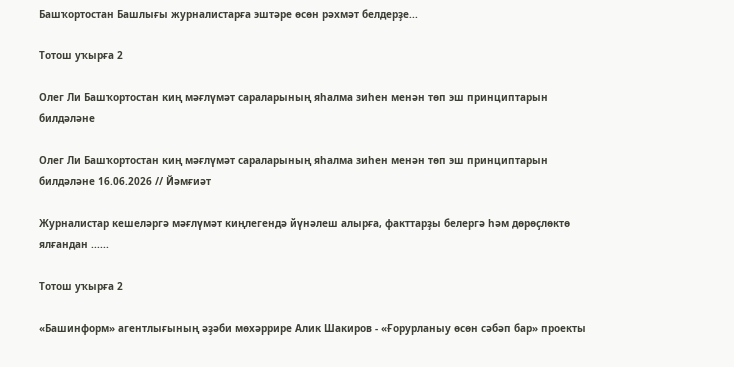Башҡортостан Башлығы журналистарға эштәре өсөн рәхмәт белдерҙе...

Тотош уҡырға 2

Олег Ли Башҡортостан киң мәғлүмәт сараларының яһалма зиһен менән төп эш принциптарын билдәләне

Олег Ли Башҡортостан киң мәғлүмәт сараларының яһалма зиһен менән төп эш принциптарын билдәләне 16.06.2026 // Йәмғиәт

Журналистар кешеләргә мәғлүмәт киңлегендә йүнәлеш алырға, факттарҙы белергә һәм дөрөҫлөктө ялғандан ......

Тотош уҡырға 2

«Башинформ» агентлығының әҙәби мөхәррире Алик Шакиров - «Ғорурланыу өсөн сәбәп бар» проекты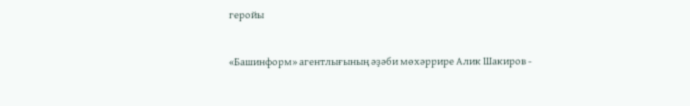геройы

«Башинформ» агентлығының әҙәби мөхәррире Алик Шакиров -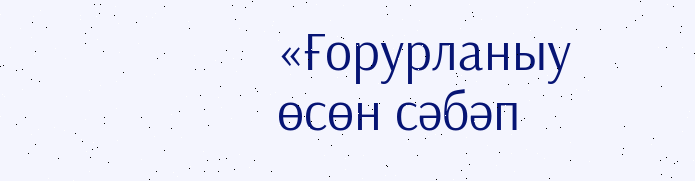«Ғорурланыу өсөн сәбәп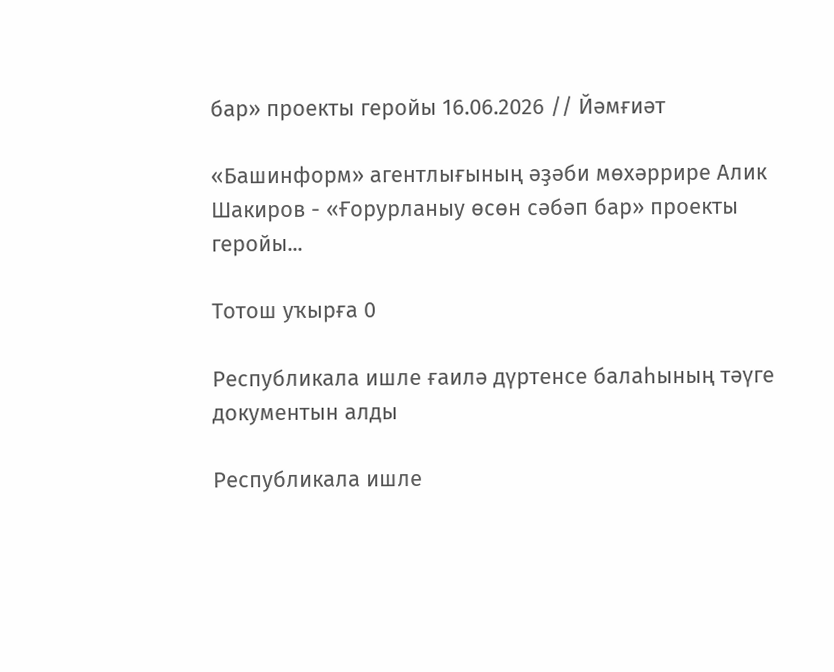бар» проекты геройы 16.06.2026 // Йәмғиәт

«Башинформ» агентлығының әҙәби мөхәррире Алик Шакиров - «Ғорурланыу өсөн сәбәп бар» проекты геройы...

Тотош уҡырға 0

Республикала ишле ғаилә дүртенсе балаһының тәүге документын алды

Республикала ишле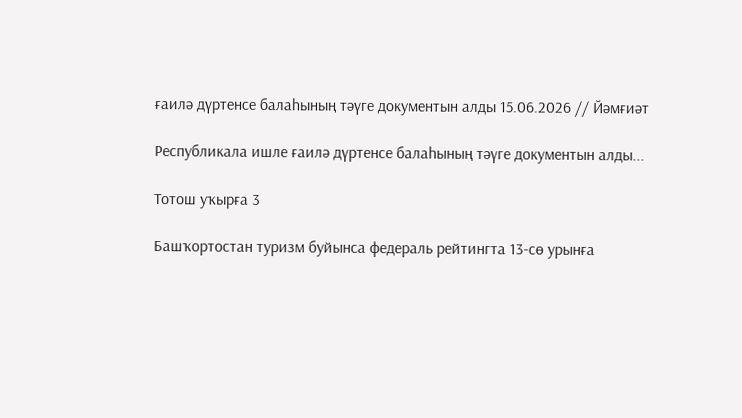ғаилә дүртенсе балаһының тәүге документын алды 15.06.2026 // Йәмғиәт

Республикала ишле ғаилә дүртенсе балаһының тәүге документын алды...

Тотош уҡырға 3

Башҡортостан туризм буйынса федераль рейтингта 13-сө урынға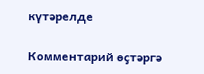күтәрелде

Комментарий өҫтәргә